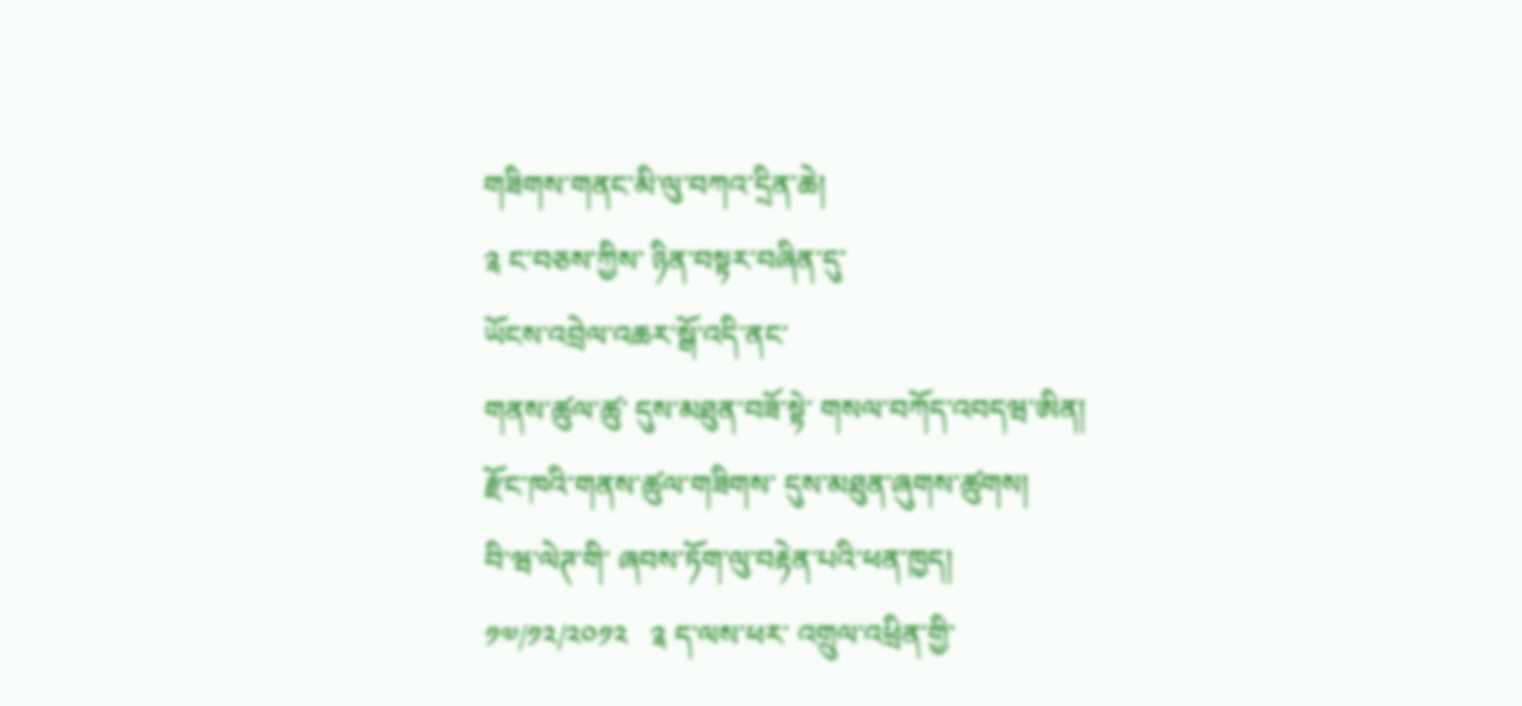གཟིགས་གནང་མི་ལུ་བཀའ་དྲིན་ཆེ།
༉ ང་བཅས་ཀྱིས་ ཉིན་བསྟར་བཞིན་དུ་
ཡོངས་འབྲེལ་འཆར་སྒོ་འདི་ནང་
གནས་ཚུལ་ཚུ་ དུས་མཐུན་བཟོ་སྟེ་ གསལ་བཀོད་འབདཝ་ཨིན།
རྫོང་ཁའི་གནས་ཚུལ་གཟིགས་ དུས་མཐུན་ཞུགས་ཚུགས།
བི་ཝ་ལེཊ་གི་ ཞབས་ཏོག་ལུ་བརྟེན་པའི་ཕན་ཁྱད།
༡༧/༡༢/༢༠༡༢   ༉ ད་ལས་ཕར་ འགྲུལ་འཕྲིན་གྱི་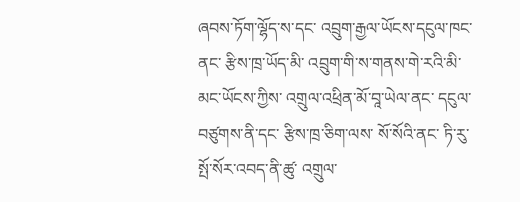ཞབས་ཏོག་ལྷོད་ས་དང་ འབྲུག་རྒྱལ་ཡོངས་དངུལ་ཁང་ནང་ རྩིས་ཁྲ་ཡོད་མི་ འབྲུག་གི་ས་གནས་གེ་རའི་མི་མང་ཡོངས་ཀྱིས་ འགྲུལ་འཕྲིན་མོ་བཱ་ཡེལ་ནང་ དངུལ་བཙུགས་ནི་དང་ རྩིས་ཁྲ་ཅིག་ལས་ སོ་སོའི་ནང་ ཏི་རུ་སྤོ་སོར་འབད་ནི་ཚུ་ འགྲུལ་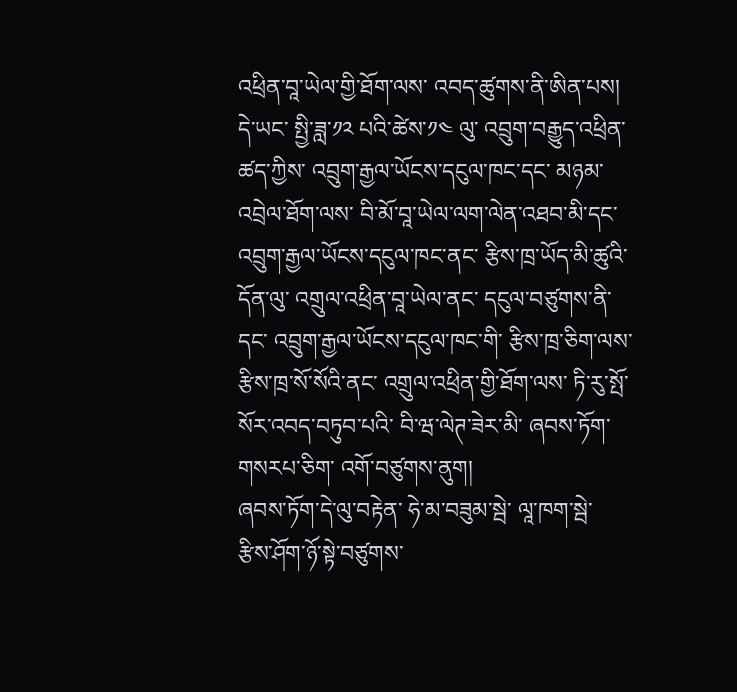འཕྲིན་བཱ་ཡེལ་གྱི་ཐོག་ལས་ འབད་ཚུགས་ནི་ཨིན་པས།
དེ་ཡང་ སྤྱི་ཟླ་༡༢ པའི་ཚེས་༡༤ ལུ་ འབྲུག་བརྒྱུད་འཕྲིན་ཚད་ཀྱིས་ འབྲུག་རྒྱལ་ཡོངས་དངུལ་ཁང་དང་ མཉམ་འབྲེལ་ཐོག་ལས་ བི་མོ་བཱ་ཡེལ་ལག་ལེན་འཐབ་མི་དང་ འབྲུག་རྒྱལ་ཡོངས་དངུལ་ཁང་ནང་ རྩིས་ཁྲ་ཡོད་མི་ཚུའི་དོན་ལུ་ འགྲུལ་འཕྲིན་བཱ་ཡེལ་ནང་ དངུལ་བཙུགས་ནི་དང་ འབྲུག་རྒྱལ་ཡོངས་དངུལ་ཁང་གི་ རྩིས་ཁྲ་ཅིག་ལས་ རྩིས་ཁྲ་སོ་སོའི་ནང་ འགྲུལ་འཕྲིན་གྱི་ཐོག་ལས་ ཏི་རུ་སྤོ་སོར་འབད་བཏུབ་པའི་ བི་ཝ་ལེཊ་ཟེར་མི་ ཞབས་ཏོག་གསརཔ་ཅིག་ འགོ་བཙུགས་ནུག།
ཞབས་ཏོག་དེ་ལུ་བརྟེན་ ཧེ་མ་བཟུམ་སྦེ་ ལཱ་ཁག་སྦེ་ རྩིས་ཤོག་ཉོ་སྟེ་བཙུགས་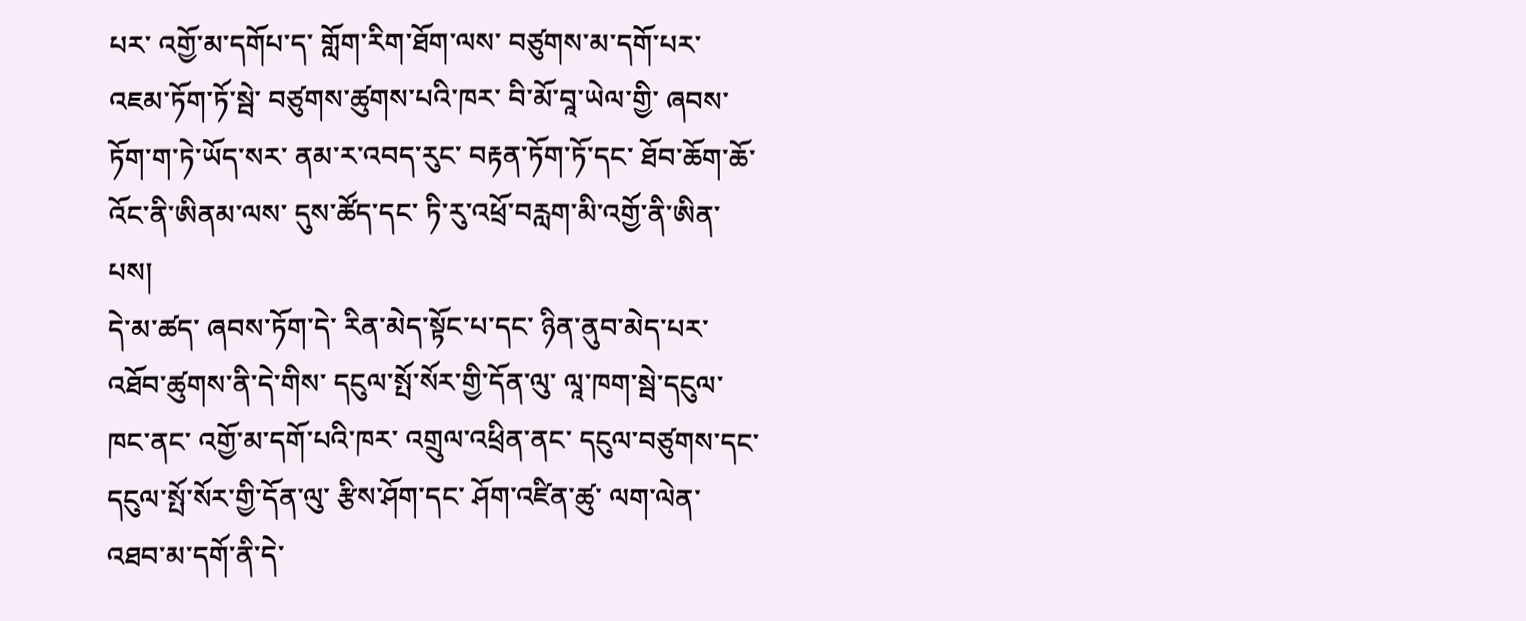པར་ འགྱོ་མ་དགོཔ་ད་ གློག་རིག་ཐོག་ལས་ བཙུགས་མ་དགོ་པར་ འཇམ་ཏོག་ཏོ་སྦེ་ བཙུགས་ཚུགས་པའི་ཁར་ བི་མོ་བཱ་ཡེལ་གྱི་ ཞབས་ཏོག་ག་ཏེ་ཡོད་སར་ ནམ་ར་འབད་རུང་ བརྟན་ཏོག་ཏོ་དང་ ཐོབ་ཆོག་ཆོ་འོང་ནི་ཨིནམ་ལས་ དུས་ཚོད་དང་ ཏི་རུ་འཕྲོ་བརླག་མི་འགྱོ་ནི་ཨིན་པས།
དེ་མ་ཚད་ ཞབས་ཏོག་དེ་ རིན་མེད་སྟོང་པ་དང་ ཉིན་ནུབ་མེད་པར་ འཐོབ་ཚུགས་ནི་དེ་གིས་ དངུལ་སྤོ་སོར་གྱི་དོན་ལུ་ ལཱ་ཁག་སྦེ་དངུལ་ཁང་ནང་ འགྱོ་མ་དགོ་པའི་ཁར་ འགྲུལ་འཕྲིན་ནང་ དངུལ་བཙུགས་དང་ དངུལ་སྤོ་སོར་གྱི་དོན་ལུ་ རྩིས་ཤོག་དང་ ཤོག་འཛིན་ཚུ་ ལག་ལེན་འཐབ་མ་དགོ་ནི་དེ་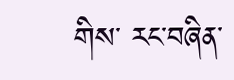གིས་ རང་བཞིན་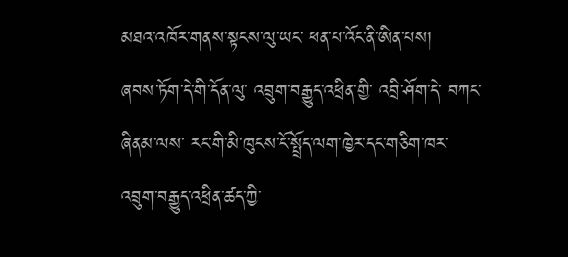མཐའ་འཁོར་གནས་སྟངས་ལུ་ཡང་ ཕན་པ་འོང་ནི་ཨིན་པས།
ཞབས་ཏོག་དེ་གི་དོན་ལུ་ འབྲུག་བརྒྱུད་འཕྲིན་གྱི་ འབྲི་ཤོག་དེ་ བཀང་ཞིནམ་ལས་ རང་གི་མི་ཁུངས་ངོ་སྤྲོད་ལག་ཁྱེར་དང་གཅིག་ཁར་ འབྲུག་བརྒྱུད་འཕྲིན་ཚད་ཀྱི་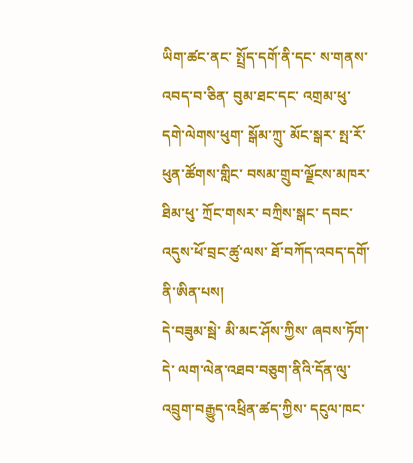ཡིག་ཚང་ནང་ སྤྲོད་དགོ་ནི་དང་ ས་གནས་འབད་བ་ཅིན་ བུམ་ཐང་དང་ འགྲམ་ཕུ་ དགེ་ལེགས་ཕུག་ སྒོམ་ཀྲུ་ མོང་སྒར་ སྤ་རོ་ ཕུན་ཚོགས་གླིང་ བསམ་གྲུབ་ལྗོངས་མཁར་ ཐིམ་ཕུ་ ཀྲོང་གསར་ བཀྲིས་སྒང་ དབང་འདུས་ཕོ་བྲང་ཚུ་ལས་ ཐོ་བཀོད་འབད་དགོ་ནི་ཨིན་པས།
དེ་བཟུམ་སྦེ་ མི་མང་ཤོས་ཀྱིས་ ཞབས་ཏོག་དེ་ ལག་ལེན་འཐབ་བཅུག་ནིའི་དོན་ལུ་ འབྲུག་བརྒྱུད་འཕྲིན་ཚད་ཀྱིས་ དངུལ་ཁང་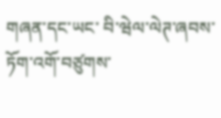གཞན་དང་ཡང་ བི་ཝེལ་ལེཊ་ཞབས་ཏོག་འགོ་བཙུགས་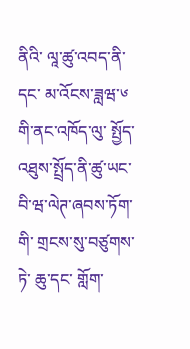ནིའི་ ལཱ་ཚུ་འབད་ནི་དང་ མ་འོངས་ཟླཝ་༦ གི་ནང་འཁོད་ལུ་ སྤྱོད་འཐུས་སྤྲོད་ནི་ཚུ་ཡང་ བི་ཝ་ལེཊ་ཞབས་ཏོག་གི་ གྲངས་སུ་བཙུགས་ཏེ་ ཆུ་དང་ གློག་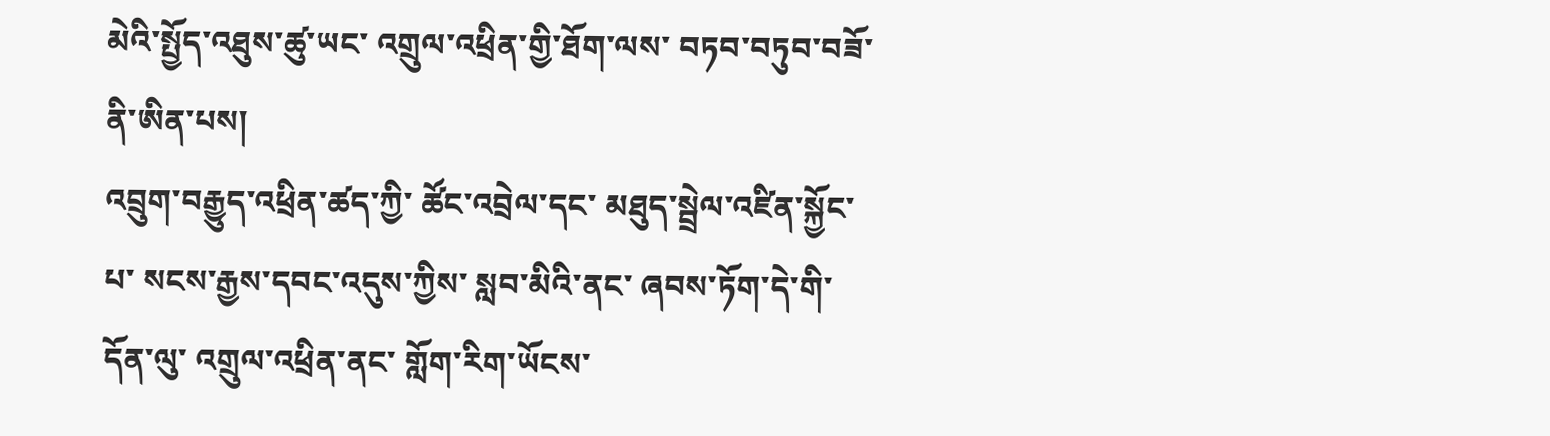མེའི་སྤྱོད་འཐུས་ཚུ་ཡང་ འགྲུལ་འཕྲིན་གྱི་ཐོག་ལས་ བཏབ་བཏུབ་བཟོ་ནི་ཨིན་པས།
འབྲུག་བརྒྱུད་འཕྲིན་ཚད་ཀྱི་ ཚོང་འབྲེལ་དང་ མཐུད་སྦྲེལ་འཛིན་སྐྱོང་པ་ སངས་རྒྱས་དབང་འདུས་ཀྱིས་ སླབ་མིའི་ནང་ ཞབས་ཏོག་དེ་གི་དོན་ལུ་ འགྲུལ་འཕྲིན་ནང་ གློག་རིག་ཡོངས་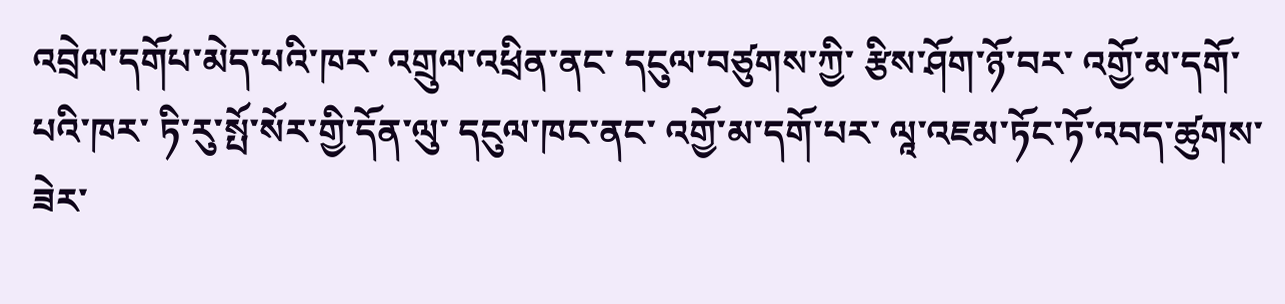འབྲེལ་དགོཔ་མེད་པའི་ཁར་ འགྲུལ་འཕྲིན་ནང་ དངུལ་བཙུགས་ཀྱི་ རྩིས་ཤོག་ཉོ་བར་ འགྱོ་མ་དགོ་པའི་ཁར་ ཏི་རུ་སྤོ་སོར་གྱི་དོན་ལུ་ དངུལ་ཁང་ནང་ འགྱོ་མ་དགོ་པར་ ལཱ་འཇམ་ཏོང་ཏོ་འབད་ཚུགས་ཟེར་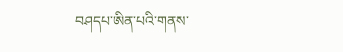བཤདཔ་ཨིན་པའི་གནས་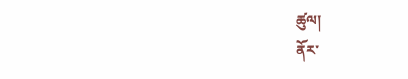ཚུལ།
ནོར་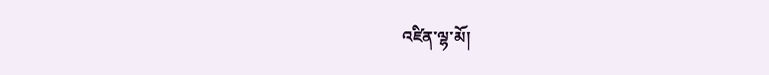འཛིན་ལྷ་མོ།